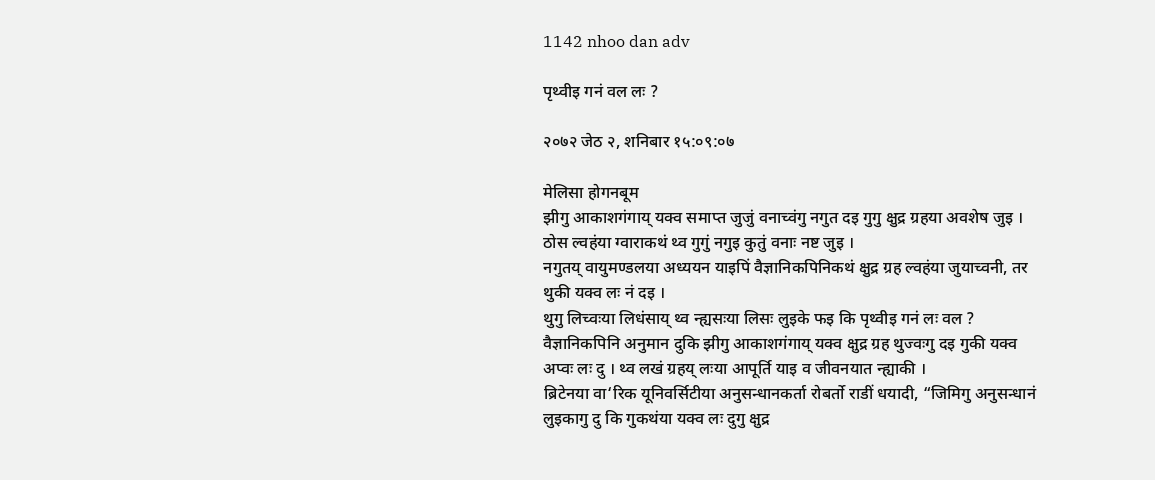1142 nhoo dan adv

पृथ्वीइ गनं वल लः ?

२०७२ जेठ २, शनिबार १५:०९:०७

मेलिसा होगनबूम
झीगु आकाशगंगाय् यक्व समाप्त जुजुं वनाच्वंगु नगुत दइ गुगु क्षुद्र ग्रहया अवशेष जुइ ।
ठोस ल्वहंया ग्वाराकथं थ्व गुगुं नगुइ कुतुं वनाः नष्ट जुइ ।
नगुतय् वायुमण्डलया अध्ययन याइपिं वैज्ञानिकपिनिकथं क्षुद्र ग्रह ल्वहंया जुयाच्वनी, तर थुकी यक्व लः नं दइ ।
थुगु लिच्वःया लिधंसाय् थ्व न्ह्यसःया लिसः लुइके फइ कि पृथ्वीइ गनं लः वल ?
वैज्ञानिकपिनि अनुमान दुकि झीगु आकाशगंगाय् यक्व क्षुद्र ग्रह थुज्वःगु दइ गुकी यक्व अप्वः लः दु । थ्व लखं ग्रहय् लःया आपूर्ति याइ व जीवनयात न्ह्याकी ।
ब्रिटेनया वा‘रिक यूनिवर्सिटीया अनुसन्धानकर्ता रोबर्तो राडीं धयादी, “जिमिगु अनुसन्धानं लुइकागु दु कि गुकथंया यक्व लः दुगु क्षुद्र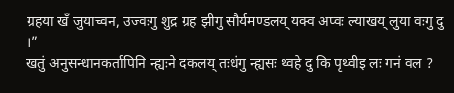ग्रहया खँ जुयाच्वन, उज्वःगु शुद्र ग्रह झीगु सौर्यमण्डलय् यक्व अप्वः ल्याखय् लुया वःगु दु ।”
खतुं अनुसन्धानकर्तापिनि न्ह्यःने दकलय् तःधंगु न्ह्यसः थ्वहे दु कि पृथ्वीइ लः गनं वल ?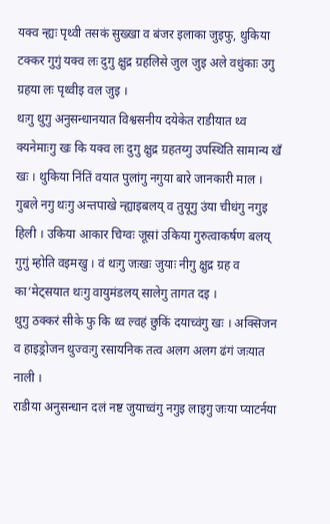यक्व न्ह्यः पृथ्वी तसकं सुख्खा व बंजर इलाका जुइफु, थुकिया टक्कर गुगुं यक्व लः दुगु क्षुद्र ग्रहलिसे जुल जुइ अले वधुंकाः उगु ग्रहया लः पृथ्वीइ वल जुइ ।
थःगु थुगु अनुसन्धानयात विश्वसनीय दयेकेत राडीयात थ्व क्यनेमाःगु खः कि यक्व लः दुगु क्षुद्र ग्रहतय्गु उपस्थिति सामान्य खँ खः । थुकिया निंतिं वयात पुलांगु नगुया बारे जानकारी माल ।
गुबले नगु थःगु अन्तपाखे न्ह्याइबलय् व तुयूगु उंया चीधंगु नगुइ हिली । उकिया आकार चिग्वः जूसां उकिया गुरुत्वाकर्षण बलय् गुगुं म्होति वइमखु । वं थःगु जःखः जुयाः नीगु क्षुद्र ग्रह व का‘मेट्सयात थःगु वायुमंडलय् सालेगु तागत दइ ।
थुगु ठक्करं सीके फु कि थ्व ल्वहं छुकिं दयाच्वंगु खः । अक्सिजन व हाइड्रोजन थुज्वःगु रसायनिक तत्व अलग अलग ढंगं जःयात नाली ।
राडीया अनुसन्धान दलं नष्ट जुयाच्वंगु नगुइ लाइगु जःया प्याटर्नया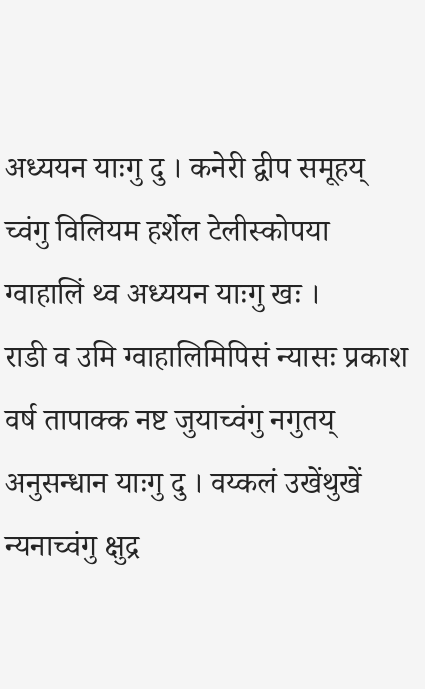अध्ययन याःगु दु । कनेरी द्वीप समूहय् च्वंगु विलियम हर्शेल टेलीस्कोपया ग्वाहालिं थ्व अध्ययन याःगु खः ।
राडी व उमि ग्वाहालिमिपिसं न्यासः प्रकाश वर्ष तापाक्क नष्ट जुयाच्वंगु नगुतय् अनुसन्धान याःगु दु । वय्कलं उखेंथुखें न्यनाच्वंगु क्षुद्र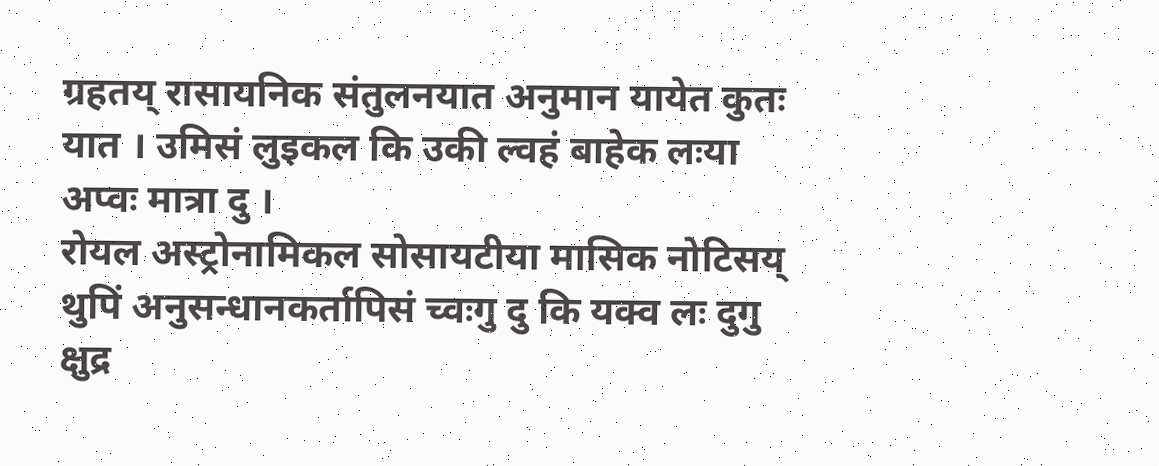ग्रहतय् रासायनिक संतुलनयात अनुमान यायेत कुतः यात । उमिसं लुइकल कि उकी ल्वहं बाहेक लःया अप्वः मात्रा दु ।
रोयल अस्ट्रोनामिकल सोसायटीया मासिक नोटिसय् थुपिं अनुसन्धानकर्तापिसं च्वःगु दु कि यक्व लः दुगु क्षुद्र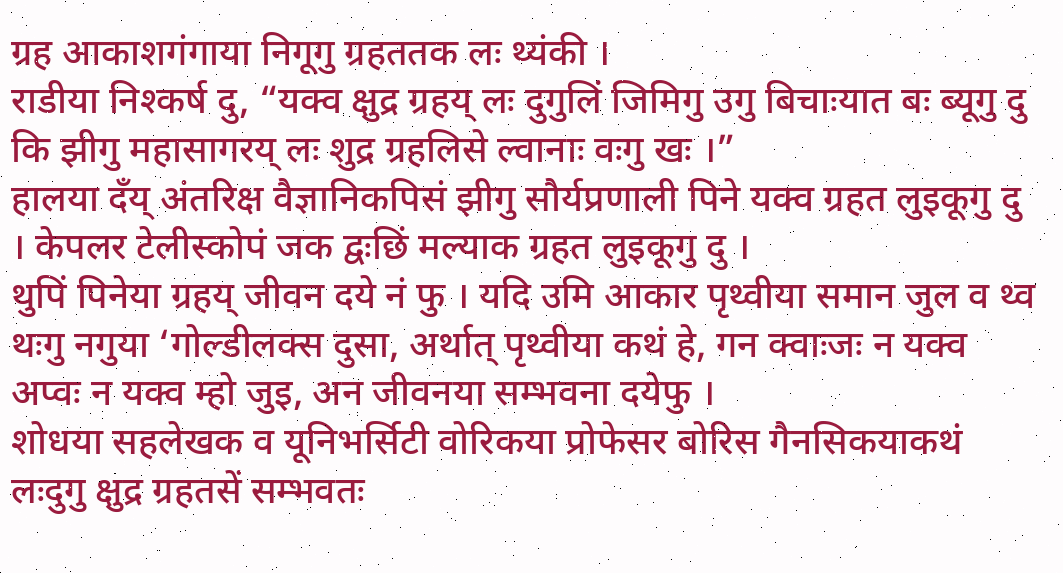ग्रह आकाशगंगाया निगूगु ग्रहततक लः थ्यंकी ।
राडीया निश्कर्ष दु, “यक्व क्षुद्र ग्रहय् लः दुगुलिं जिमिगु उगु बिचाःयात बः ब्यूगु दु कि झीगु महासागरय् लः शुद्र ग्रहलिसे ल्वानाः वःगु खः ।”
हालया दँय् अंतरिक्ष वैज्ञानिकपिसं झीगु सौर्यप्रणाली पिने यक्व ग्रहत लुइकूगु दु । केपलर टेलीस्कोपं जक द्वःछिं मल्याक ग्रहत लुइकूगु दु ।
थुपिं पिनेया ग्रहय् जीवन दये नं फु । यदि उमि आकार पृथ्वीया समान जुल व थ्व थःगु नगुया ‘गोल्डीलक्स दुसा, अर्थात् पृथ्वीया कथं हे, गन क्वाःजः न यक्व अप्वः न यक्व म्हो जुइ, अन जीवनया सम्भवना दयेफु ।
शोधया सहलेखक व यूनिभर्सिटी वोरिकया प्रोफेसर बोरिस गैनसिकयाकथं लःदुगु क्षुद्र ग्रहतसें सम्भवतः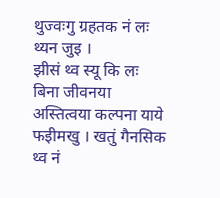थुज्वःगु ग्रहतक नं लः थ्यन जुइ ।
झीसं थ्व स्यू कि लः बिना जीवनया अस्तित्वया कल्पना याये फइीमखु । खतुं गैनसिक थ्व नं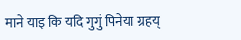माने याइ कि यदि गुगुं पिनेया ग्रहय्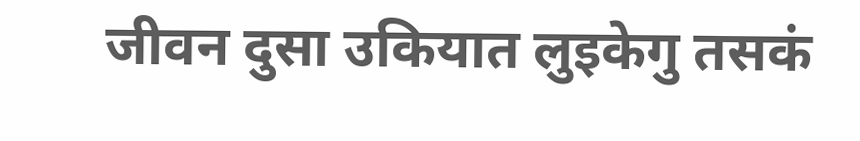जीवन दुसा उकियात लुइकेगु तसकं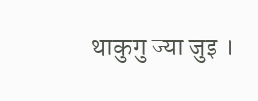थाकुगु ज्या जुइ ।